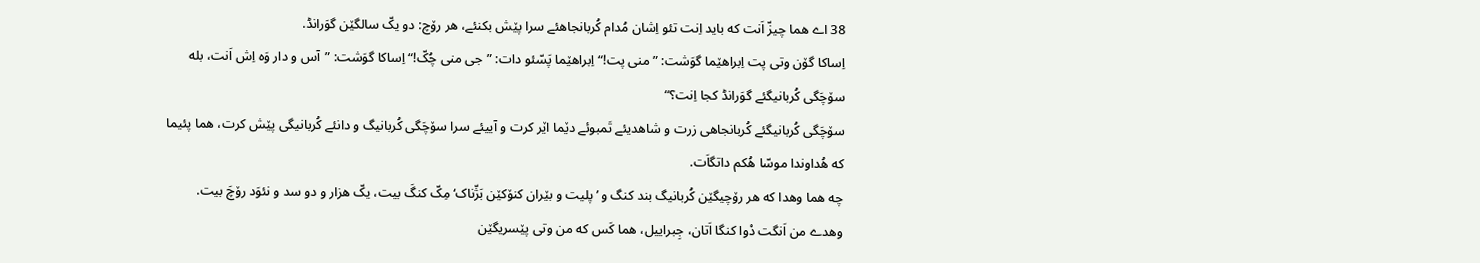38 اے هما چیزّ اَنت که باید اِنت تئو اِشان مُدام کُربانجاهئے سرا پێش بکنئے، هر رۆچ: دو یکّ سالگێن گوَرانڈ.
اِساکا گۆن وتی پت اِبراهێما گوَشت: ”منی پت!“ اِبراهێما پَسّئو دات: ”جی منی چُکّ!“ اِساکا گوَشت: ”آس و دار وَه اِش اَنت، بله سۆچَگی کُربانیگئے گوَرانڈ کجا اِنت؟“
سۆچَگی کُربانیگئے کُربانجاهی زرت و شاهدیئے تَمبوئے دێما اێر کرت و آییئے سرا سۆچَگی کُربانیگ و دانئے کُربانیگی پێش کرت، هما پئیما که هُداوندا موسّا هُکم داتگاَت.
چه هما وهدا که هر رۆچیگێن کُربانیگ بند کنگ و ’پلیت و بێران کنۆکێن بَژّناک‘ مِکّ کنگَ بیت، یکّ هزار و دو سد و نئوَد رۆچَ بیت.
وهدے من اَنگت دْوا کنگا اَتان، جِبراییل، هما کَس که من وتی پێسریگێن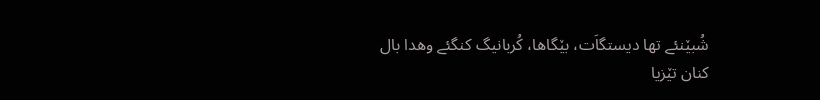شُبێنئے تها دیستگاَت، بێگاها، کُربانیگ کنگئے وهدا بال کنان تێزیا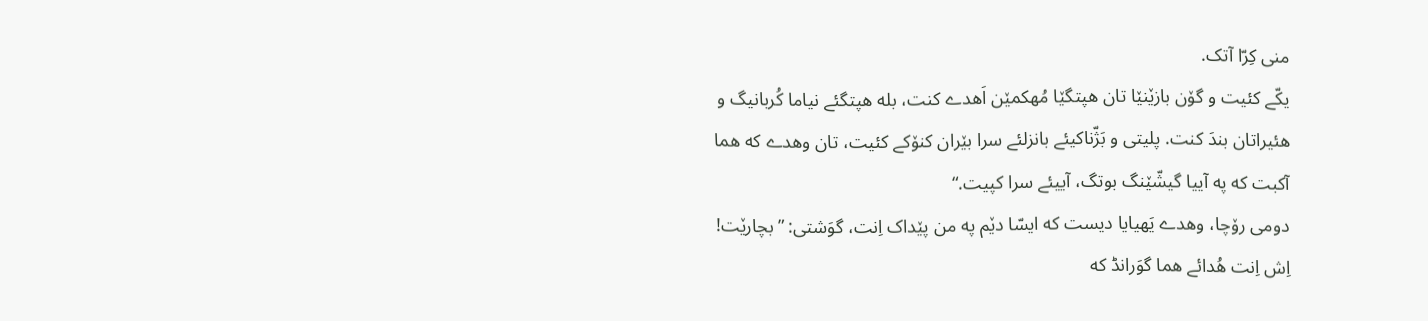منی کِرّا آتک.
یکّے کئیت و گۆن بازێنێا تان هپتگێا مُهکمێن اَهدے کنت، بله هپتگئے نیاما کُربانیگ و هئیراتان بندَ کنت. پلیتی و بَژّناکیئے بانزلئے سرا بێران کنۆکے کئیت، تان وهدے که هما آکبت که په آییا گیشّێنگ بوتگ، آییئے سرا کپیت.“
دومی رۆچا، وهدے یَهیایا دیست که ایسّا دێم په من پێداک اِنت، گوَشتی: ”بچارێت! اِش اِنت هُدائے هما گوَرانڈ که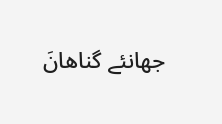جهانئے گناهانَ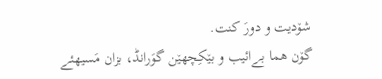شۆدیت و دورَ کنت.
گۆن هما بےائیب و بێکِچهێن گوَرانڈ، بزان مَسیهئے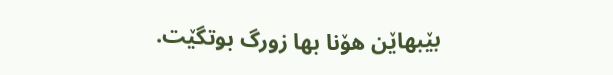بێبهاێن هۆنا بها زورگ بوتگێت.